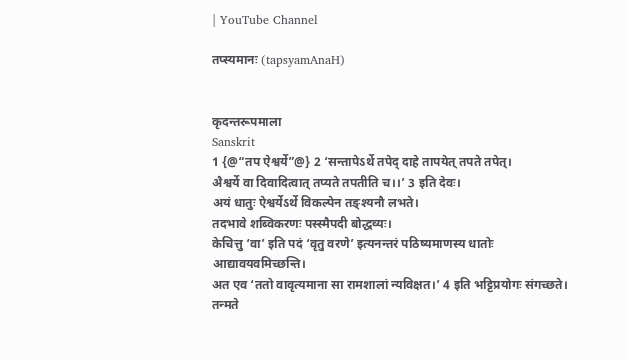| YouTube Channel

तप्स्यमानः (tapsyamAnaH)


कृदन्तरूपमाला
Sanskrit
1 {@“तप ऐश्वर्ये”@} 2 ‘सन्तापेऽर्थे तपेद् दाहे तापयेत् तपते तपेत्।
अैश्वर्ये वा दिवादित्वात् तप्यते तपतीति च।।’ 3 इति देवः।
अयं धातुः ऐश्वर्येऽर्थे विकल्पेन तङ्श्यनौ लभते।
तदभावे शब्विकरणः पस्स्मैपदी बोद्धव्यः।
केचित्तु ‘वा’ इति पदं ‘वृतु वरणे’ इत्यनन्तरं पठिष्यमाणस्य धातोः आद्यावयवमिच्छन्ति।
अत एव ‘ततो वावृत्यमाना सा रामशालां न्यविक्षत।’ 4 इति भट्टिप्रयोगः संगच्छते।
तन्मते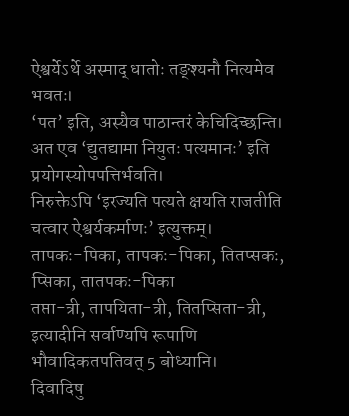ऐश्वर्येऽर्थे अस्माद् धातोः तङ्श्यनौ नित्यमेव भवतः।
‘पत’ इति, अस्यैव पाठान्तरं केचिदिच्छन्ति।
अत एव ‘द्युतद्यामा नियुतः पत्यमानः’ इति प्रयोगस्योपपत्तिर्भवति।
निरुक्तेऽपि ‘इरज्यति पत्यते क्षयति राजतीति चत्वार ऐश्वर्यकर्माणः’ इत्युक्तम्।
तापकः-पिका, तापकः-पिका, तितप्सकः, प्सिका, तातपकः-पिका
तप्ता-त्री, तापयिता-त्री, तितप्सिता-त्री, इत्यादीनि सर्वाण्यपि रूपाणि भौवादिकतपतिवत् 5 बोध्यानि।
दिवादिषु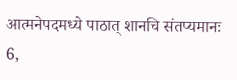आत्मनेपदमध्ये पाठात् शानचि संतप्यमानः 6,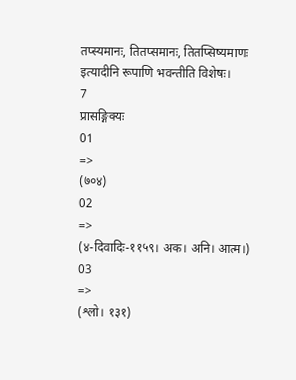तप्स्यमानः, तितप्समानः, तितप्सिष्यमाणः
इत्यादीनि रूपाणि भवन्तीति विशेषः।
7
प्रासङ्गिक्यः
01
=>
(७०४)
02
=>
(४-दिवादिः-११५९। अक। अनि। आत्म।)
03
=>
(श्लो। १३१)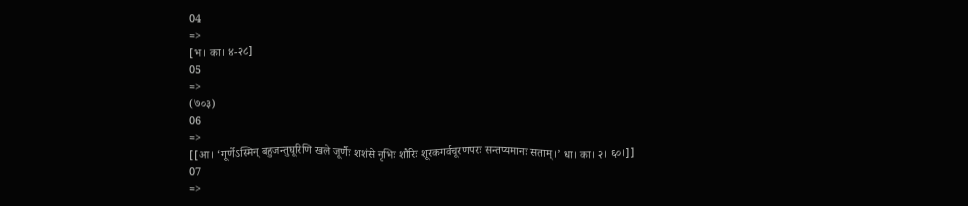04
=>
[भ। का। ४-२८]
05
=>
(७०३)
06
=>
[[आ। ‘गूर्णेऽस्मिन् बहुजन्तुघूरिणि खले जूर्णैः शशंसे नृभिः शौरिः शूरकगर्वचूरणपरः सन्तप्यमानः सताम्।’ धा। का। २। ६०।]]
07
=>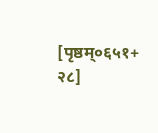[पृष्ठम्०६५१+ २८]